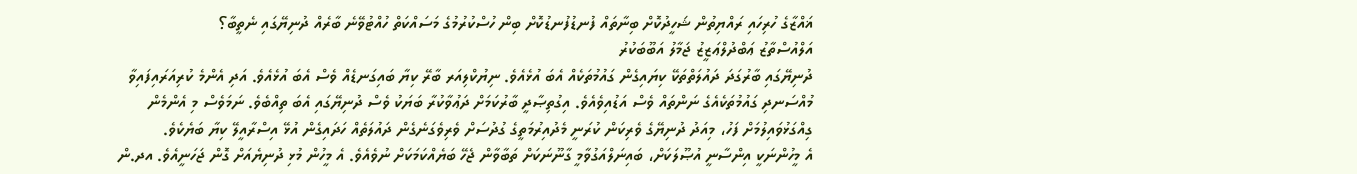ޣައްޒާގެ ހުރިހައި ރައްޔިތުން ޝަހީދުކޮށް ބިނާތައް ފުނޑުފުނޑުކޮށް ބިން ހުސްކުރުމުގެ މަސައްކަތް ހުއްޓުވޭނެ ބާރެއް ދުނިޔޭގައި ނެތީބާ؟
އަލްއުސްތާޒު ޢަބްދުލްޢަޒީޒު ޖަމާލު އަބޫބަކުރު
ދުނިޔޭގައި ބާރުގަދަ ދައުލަތްތަކޭ ކިޔައިގެން ގައުމުތަކެއް އެބަ އުޅެއެވެ. ނިޔުކްލިއަރ ބާރޭ ކިޔާ ބައިގަނޑެއް ވެސް އެބަ އުޅެއެވެ. އަދި އެންމެ ކުރިއަރައިފައިވާ މުއްސަނދި ގައުމުތަކެއެގެ ނަންތައް ވެސް އަޑުއިވެއެވެ. އިގުތިޞާދީ ބާރުކަމަށް ދަޢުވާކުރާ ބަޔަކު ވެސް ދުނިޔޭގައި އެބަ ތިއްބެވެ. ނަމަވެސް މި އެންމެން ގިއްގަޅުވައިލުމަށް ފަހު، މިއަދު ދުނިޔޭގެ ވެރިކަން ކުރަނީ މެދުއިރުމަތީގެ ގުދުސަށް ވެރިވެގަނެގެން ދައުލަތެއް ހަދައިގެން އުޅޭ އިސްރާއީލޭ ކިޔާ ބަޔެކެވެ.
އެ މީހުންނަކީ އިންސާނީ އުޞޫލަކަށް، ބައިނަލްއަގުވާމީ ގާނޫނަކަށް ތަބާވާން ޖެހޭ ބަޔެއްކަމަކަށް ނުވެއެވެ. އެ މީހުން މުޅި ދުނިޔެއަށް ގޮން ޖަހަނީއެވެ. އދ.ން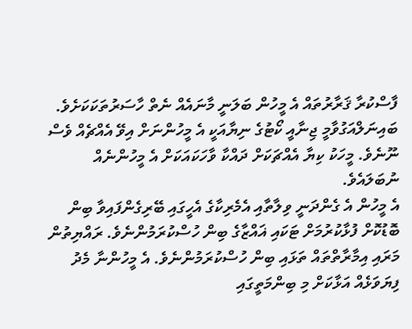ފާސްކުރާ ޤަރާރުތައް އެ މީހުން ބަލަނީ މާނައެއް ނެތް ހާސަރުތަކަކަށެވެ. ބައިނަލްއަގުވާމީ ޖިނާއީ ކޯޓުގެ ނިޔާއަކީ އެ މީހުންނަށް އިވޭ އެއްޗެއް ވެސް ނޫނެވެ. މީހަކު ކިޔާ އެއްޗަކަށް ދައްކާ ވާހަކައަކަށް އެ މީހުންނެއް ނުބަލައެވެ.
އެ މީހުން އެ ގެންދަނީ ވިލާތާއި އެމެރިކާގެ އެހީގައި ބޭރިގެންފައިވާ ބިން ބޮޑުކޮށް ފުޅާކުރުމަށް ޓަކައި ޣައްޒާގެ ބިން ހުސްކުރަމުންނެވެ. ރައްޔިތުން މަރައި އިމާރާތްތައް ތަޅައި ބިން ހުސްކުރަމުންނެވެ. އެ މީހުންނާ މެދު ފިޔަވަޅެއް އަޅާކަށް މި ބިންމަތީގައި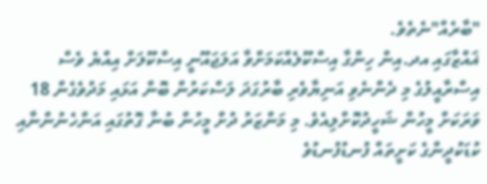"ބާރެއް"ނެތެވެ.
ޣައްޒާގައި އދ.އިން ހިންގާ އިސްކޫލެއްކަމަށްވާ އަލަޖައޫނީ އިސްކޫލަށް އިއްޔެ ވެސް އިސްރާއީލުގެ މި ދެންނެވި އަނިޔާވެރި ބާރުގަދަ ލަސްކަރުން ބޮން އަޅައި މަދުވެގެން 18 ވަރަކަށް މީހުން ޝަހީދުކޮށްލިއެވެ. މި މަންޒަރު ދުށް މީހުން ބުނާ ގޮތުގައި އަންހެނުންނާއި ކުޑަކުދީންގެ ކަށީތައް ފުނޑުފުނޑުވެ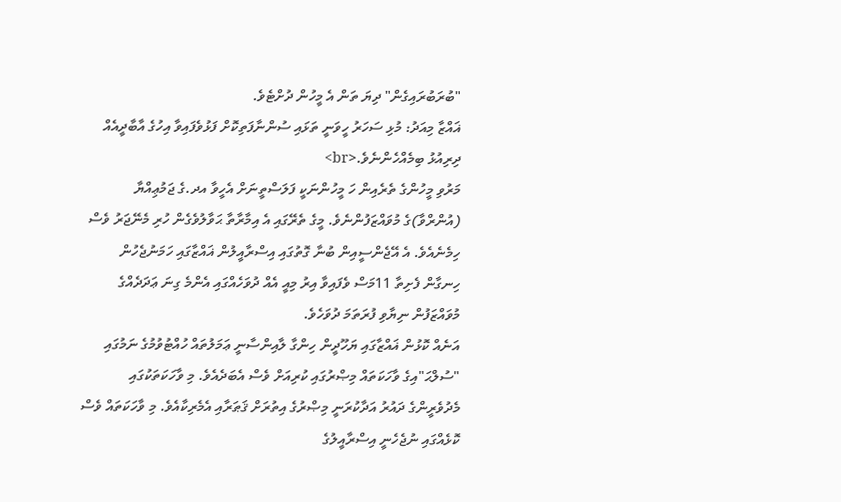"ބުރަބުރައިގެން" ދިޔަ ތަން އެ މީހުން ދުށްޓެވެ.
ޣައްޒާ މިއަދު: މުޅި ސަހަރު ހީވަނީ ތަޅައި ސުންނާފަތިކޮށް ފަޅުވެފައިވާ އިހުގެ އާބާދީއެއް ދިރިއުޅު ބިމެއްހެންނެވެ.<br>
މަރުވި މީހުންގެ ތެރެއިން ހަ މީހުންނަކީ ފަލަސްތީނަށް އެހީވާ އދ.ގެ ޖަމުޢިއްޔާ (އުންރްވާ)ގެ މުވައްޒަފުންނެވެ. މީގެ ތެރޭގައި އެ އިމާރާތާ ޙަވާލުވެގެން ހުރި މެނޭޖަރު ވެސް ހިމެނެއެވެ. އެ އޭޖެންސީއިން ބުނާ ގޮތުގައި އިސްރާއީލުން ޣައްޒާގައި ހަމަނުޖެހުން ހިނގާން ފެށިތާ 11މަސް ވެފައިވާ އިރު މިއީ އެއް ދުވަހެއްގައި އެންމެ ގިނަ ޢަދަދެއްގެ މުވައްޒަފުން ނިޔާވި ފުރަތަމަ ދުވަހެވެ.
އަނެއް ކޮޅުން ޣައްޒާގައި ޔަހޫދީން ހިންގާ ލާއިންސާނީ ޢަމަލުތައް ހުއްޓުވުމުގެ ނަމުގައި "ސުލްޙަ"އިގެ ވާހަކަތައް މިޞްރުގައި ކުރިއަށް ވެސް އެބަދެއެވެ. މި ވާހަކަތަކުގައި މެދުވެރީންގެ ދައުރު އަދާކުރަނީ މިޞްރުގެ އިތުރަށް ޤަޠަރާއި އެމެރިކާއެވެ. މި ވާހަކަތައް ވެސް ކޮޅެއްގައި ނުޖެހެނީ އިސްރާއީލުގެ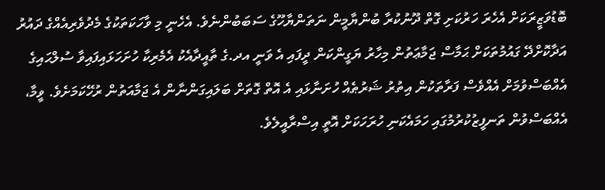ބޮޑުވަޒީރަކަށް އެހެރަ ހަރުކަށި ގޮތް ދޫނުކުރާ ބުންޔާމީން ނަތަންޔާހޫގެ ސަބަބުންނެވެ. އެހެނީ މި ވާހަކަތަކުގެ މެދުވެރިއެއްގެ ދައުރު އަދާކޮށްދޭ ގައުމުތަކަށް ޙަމާސް ޖަމާޢަތުން މިހާރު ޔަގީންކަން ދީފައި އެ ވަނީ އދ.ގެ ތާއީދާއެކު އެމެރިކާ ހުށަހަޅައިފައިވާ ސުލްޙައިގެ އެއްބަސްވުމަށް އެއްވެސް ފަރާތަކުން އިތުރު ޝަރުޠެއް ހުށަނާޅައި އެ އޮތް ގޮތަށް ބަލައިގަންނާން އެ ޖަމާއަތުން ރުހޭކަމަށެވެ. ވީމާ، އެއްބަސްވުން ތަނފީޒުކުރުމުގައި ހަމައެކަނި ހުރަހަކަށް އޮތީ އިސްރާއީލެވެ.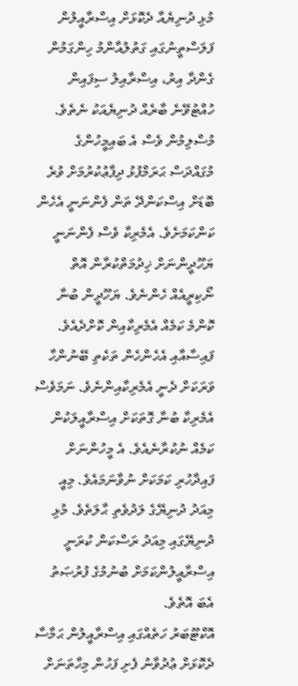މުޅި ދުނިޔެއާ ދެކޮޅަށް އިސްރާއީލުން ފަލަސްތީނުގައި ގަތުލުއާންމު ހިންގަމުން ގެންދާ އިރު، އިސްރާއިލު ސިފައިން ހުއްޓުވޭނެ ބާރެއް ދުނިޔެއަކު ނެތެވެ. މުސްލިމުން ވެސް އެ ބައިމީހުންގެ މުގައްދަސް ޙަރަމްފުޅު ދިފާޢުކުރުމަށް ވުރެ ބޮޑަށް އިސްކަންދޭ ތަން ފެންނަނީ އެހެން ކަންކަމަށެވެ. އެމެރިކާ ވެސް ފެންނަނީ ޔަހޫދީންނަށް ޚިދުމަތްކުރާން އޮތް ނޯކިރީއެއް ހެންނެވެ. ޔަހޫދީން ބުނާ ކޮންމެ ކަމެއް އެމެރިކާއިން ކޮށްދެއެވެ. ފައިސާއާއި އެހެންހެން ތަކެތި ބޭނުންހާ ވަރަކަށް ދެނީ އެމެރިކާއިންނެވެ. ނަމަވެސް އެމެރިކާ ބުނާ ގޮތަކަށް އިސްރާއީލަކުން ކަމެއް ނުކުރާނެއެވެ. އެ މީހުންނަށް ފައިދާހުރި ކަމަކަށް ނުވާނަމައެވެ. މިއީ މިއަދު ދުނިޔޭގެ ލަދުވެތި ޙާލަތެވެ. މުޅި ދުނިޔޭގައި މިއަދު ރަސްކަން ކުރަނީ އިސްރާއީލުންކަމަށް ބުނުމުގެ ފުރުޞަތު އެބަ އޮތެވެ.
އޮކްޓޫބަރު ހަތެއްގައި އިސްރާއީލުން ޙަމާސާ ދެކޮޅަށް ޢުދުވާނު ފެށި ފަހުން މިހާތަނަށް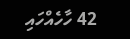42 ހާހެއްހައި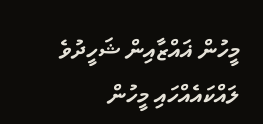މީހުން ޣައްޒާއިން ޝަހީދުވެ ލައްކައެއްހައި މީހުން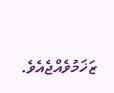ޒަޚަމުވެއްޖެއެވެ.